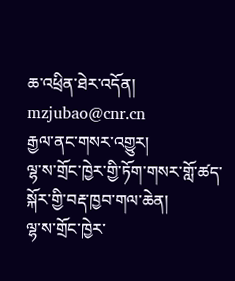ཆ་འཕྲིན་ཐེར་འདོན། mzjubao@cnr.cn
རྒྱལ་ནང་གསར་འགྱུར།
ལྷ་ས་གྲོང་ཁྱེར་གྱི་ཏོག་གསར་གློ་ཚད་སྐོར་གྱི་བརྡ་ཁྱབ་གལ་ཆེན།
ལྷ་ས་གྲོང་ཁྱེར་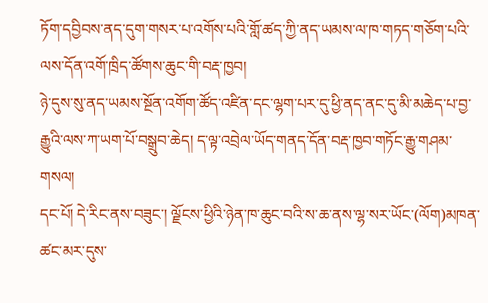ཏོག་དབྱིབས་ནད་དུག་གསར་པ་འགོས་པའི་གློ་ཚད་ཀྱི་ནད་ཡམས་ལ་ཁ་གཏད་གཅོག་པའི་ལས་དོན་འགོ་ཁྲིད་ཚོགས་ཆུང་གི་བརྡ་ཁྱབ།
ཉེ་དུས་སུ་ནད་ཡམས་སྔོན་འགོག་ཚོད་འཛིན་དང་ལྷག་པར་དུ་ཕྱི་ནད་ནང་དུ་མི་མཆེད་པ་བྱ་རྒྱུའི་ལས་ཀ་ཡག་པོ་བསྒྲུབ་ཆེད། ད་ལྟ་འབྲེལ་ཡོད་གནད་དོན་བརྡ་ཁྱབ་གཏོང་རྒྱུ་གཤམ་གསལ།
དང་པོ། དེ་རིང་ནས་བཟུང་། ལྗོངས་ཕྱིའི་ཉེན་ཁ་ཆུང་བའི་ས་ཆ་ནས་ལྷ་སར་ཡོང་(ལོག)མཁན་ཚང་མར་དུས་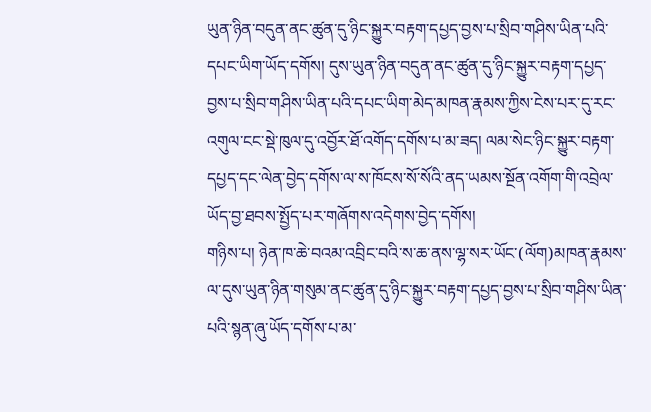ཡུན་ཉིན་བདུན་ནང་ཚུན་དུ་ཉིང་སྐྱུར་བརྟག་དཔྱད་བྱས་པ་སྲིབ་གཤིས་ཡིན་པའི་དཔང་ཡིག་ཡོད་དགོས། དུས་ཡུན་ཉིན་བདུན་ནང་ཚུན་དུ་ཉིང་སྐྱུར་བརྟག་དཔྱད་བྱས་པ་སྲིབ་གཤིས་ཡིན་པའི་དཔང་ཡིག་མེད་མཁན་རྣམས་ཀྱིས་ངེས་པར་དུ་རང་འགུལ་ངང་སྡེ་ཁུལ་དུ་འབྱོར་ཐོ་འགོད་དགོས་པ་མ་ཟད། ལམ་སེང་ཉིང་སྐྱུར་བརྟག་དཔྱད་དང་ལེན་བྱེད་དགོས་ལ་ས་ཁོངས་སོ་སོའི་ནད་ཡམས་སྔོན་འགོག་གི་འབྲེལ་ཡོད་བྱ་ཐབས་སྤྱོད་པར་གཞོགས་འདེགས་བྱེད་དགོས།
གཉིས་པ། ཉེན་ཁ་ཆེ་བའམ་འབྲིང་བའི་ས་ཆ་ནས་ལྷ་སར་ཡོང་(ལོག)མཁན་རྣམས་ལ་དུས་ཡུན་ཉིན་གསུམ་ནང་ཚུན་དུ་ཉིང་སྐྱུར་བརྟག་དཔྱད་བྱས་པ་སྲིབ་གཤིས་ཡིན་པའི་སྙན་ཞུ་ཡོད་དགོས་པ་མ་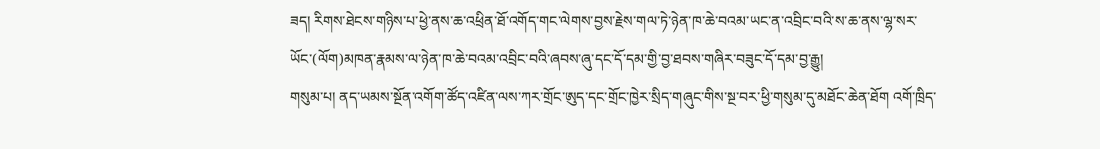ཟད། རིགས་ཐེངས་གཉིས་པ་ཕྱེ་ནས་ཆ་འཕྲིན་ཐོ་འགོད་གང་ལེགས་བྱས་རྗེས་གལ་ཏེ་ཉེན་ཁ་ཆེ་བའམ་ཡང་ན་འབྲིང་བའི་ས་ཆ་ནས་ལྷ་སར་ཡོང་(ལོག)མཁན་རྣམས་ལ་ཉེན་ཁ་ཆེ་བའམ་འབྲིང་བའི་ཞབས་ཞུ་དང་དོ་དམ་གྱི་བྱ་ཐབས་གཞིར་བཟུང་དོ་དམ་བྱ་རྒྱུ།
གསུམ་པ། ནད་ཡམས་སྔོན་འགོག་ཚོད་འཛིན་ལས་ཀར་གྲོང་ཨུད་དང་གྲོང་ཁྱེར་སྲིད་གཞུང་གིས་སྔ་བར་ཕྱི་གསུམ་དུ་མཐོང་ཆེན་ཐོག འགོ་ཁྲིད་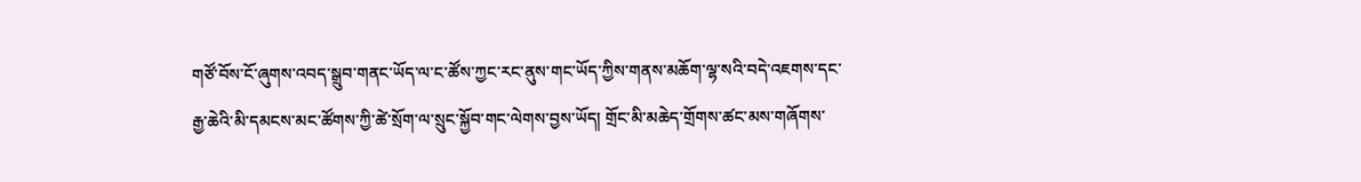གཙོ་བོས་ངོ་ཞུགས་འབད་སྒྲུབ་གནང་ཡོད་ལ་ང་ཚོས་ཀྱང་རང་ནུས་གང་ཡོད་ཀྱིས་གནས་མཆོག་ལྷ་སའི་བདེ་འཇགས་དང་རྒྱ་ཆེའི་མི་དམངས་མང་ཚོགས་ཀྱི་ཚེ་སྲོག་ལ་སྲུང་སྐྱོབ་གང་ལེགས་བྱས་ཡོད། གྲོང་མི་མཆེད་གྲོགས་ཚང་མས་གཞོགས་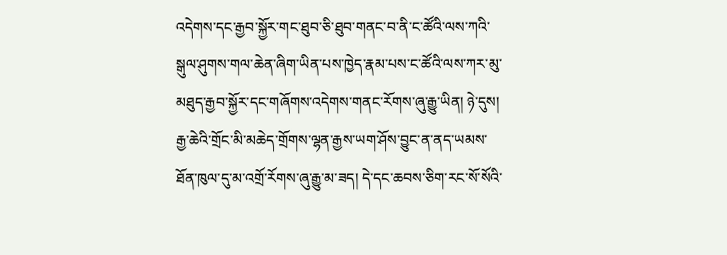འདེགས་དང་རྒྱབ་སྐྱོར་གང་ཐུབ་ཅི་ཐུབ་གནང་བ་ནི་ང་ཚོའི་ལས་ཀའི་སྒུལ་ཤུགས་གལ་ཆེན་ཞིག་ཡིན་པས་ཁྱེད་རྣམ་པས་ང་ཚོའི་ལས་ཀར་མུ་མཐུད་རྒྱབ་སྐྱོར་དང་གཞོགས་འདེགས་གནང་རོགས་ཞུ་རྒྱུ་ཡིན། ཉེ་དུས། རྒྱ་ཆེའི་གྲོང་མི་མཆེད་གྲོགས་ལྷན་རྒྱས་ཡག་ཤོས་བྱུང་ན་ནད་ཡམས་ཐོན་ཁུལ་དུ་མ་འགྲོ་རོགས་ཞུ་རྒྱུ་མ་ཟད། དེ་དང་ཆབས་ཅིག་རང་སོ་སོའི་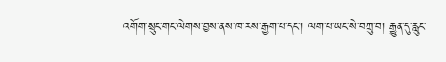འགོག་སྲུང་གང་ལེགས་བྱས་ནས་ཁ་རས་རྒྱག་པ་དང་། ལག་པ་ཡང་སེ་བཀྲུ་བ། རྒྱུན་དུ་རླུང་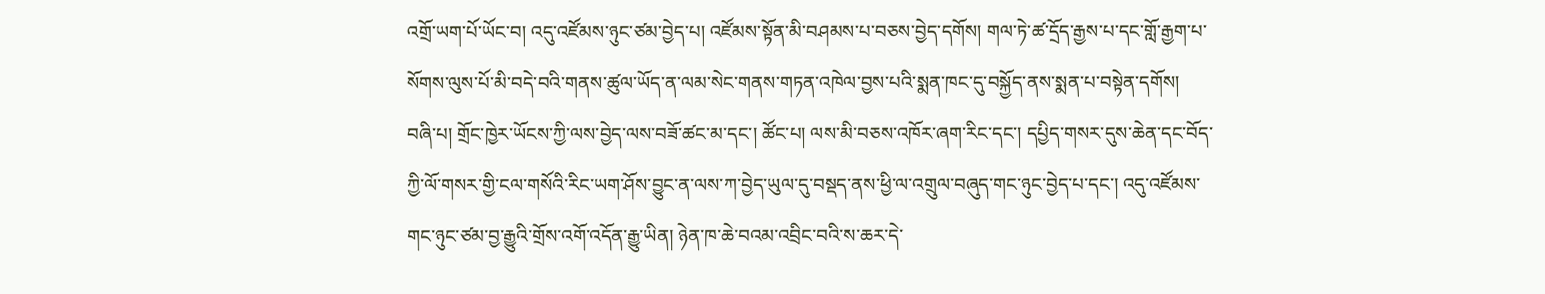འགྲོ་ཡག་པོ་ཡོང་བ། འདུ་འཛོམས་ཉུང་ཙམ་བྱེད་པ། འཛོམས་སྟོན་མི་བཤམས་པ་བཅས་བྱེད་དགོས། གལ་ཏེ་ཚ་དྲོད་རྒྱས་པ་དང་གློ་རྒྱག་པ་སོགས་ལུས་པོ་མི་བདེ་བའི་གནས་ཚུལ་ཡོད་ན་ལམ་སེང་གནས་གཏན་འཁེལ་བྱས་པའི་སྨན་ཁང་དུ་བསྐྱོད་ནས་སྨན་པ་བསྟེན་དགོས།
བཞི་པ། གྲོང་ཁྱེར་ཡོངས་ཀྱི་ལས་བྱེད་ལས་བཟོ་ཚང་མ་དང་། ཚོང་པ། ལས་མི་བཅས་འཁོར་ཞག་རིང་དང་། དཔྱིད་གསར་དུས་ཆེན་དང་བོད་ཀྱི་ལོ་གསར་གྱི་ངལ་གསོའི་རིང་ཡག་ཤོས་བྱུང་ན་ལས་ཀ་བྱེད་ཡུལ་དུ་བསྡད་ནས་ཕྱི་ལ་འགྲུལ་བཞུད་གང་ཉུང་བྱེད་པ་དང་། འདུ་འཛོམས་གང་ཉུང་ཙམ་བྱ་རྒྱུའི་གྲོས་འགོ་འདོན་རྒྱུ་ཡིན། ཉེན་ཁ་ཆེ་བའམ་འབྲིང་བའི་ས་ཆར་དེ་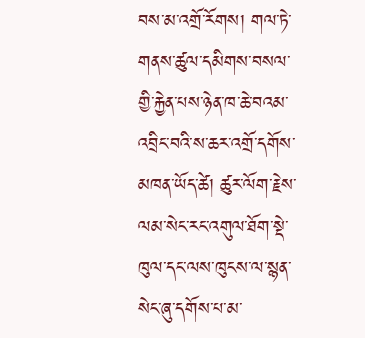བས་མ་འགྲོ་རོགས། གལ་ཏེ་གནས་ཚུལ་དམིགས་བསལ་གྱི་རྐྱེན་པས་ཉེན་ཁ་ཆེ་བའམ་འབྲིང་བའི་ས་ཆར་འགྲོ་དགོས་མཁན་ཡོད་ཚེ། ཚུར་ལོག་རྗེས་ལམ་སེང་རང་འགུལ་ཐོག་སྡེ་ཁུལ་དང་ལས་ཁུངས་ལ་སྙན་སེང་ཞུ་དགོས་པ་མ་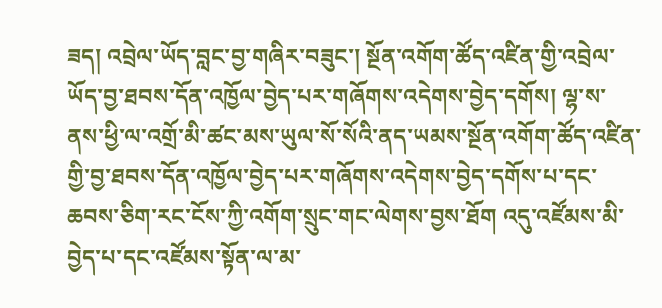ཟད། འབྲེལ་ཡོད་བླང་བྱ་གཞིར་བཟུང་། སྔོན་འགོག་ཚོད་འཛིན་གྱི་འབྲེལ་ཡོད་བྱ་ཐབས་དོན་འཁྱོལ་བྱེད་པར་གཞོགས་འདེགས་བྱེད་དགོས། ལྷ་ས་ནས་ཕྱི་ལ་འགྲོ་མི་ཚང་མས་ཡུལ་སོ་སོའི་ནད་ཡམས་སྔོན་འགོག་ཚོད་འཛིན་གྱི་བྱ་ཐབས་དོན་འཁྱོལ་བྱེད་པར་གཞོགས་འདེགས་བྱེད་དགོས་པ་དང་ཆབས་ཅིག་རང་ངོས་ཀྱི་འགོག་སྲུང་གང་ལེགས་བྱས་ཐོག འདུ་འཛོམས་མི་བྱེད་པ་དང་འཛོམས་སྟོན་ལ་མ་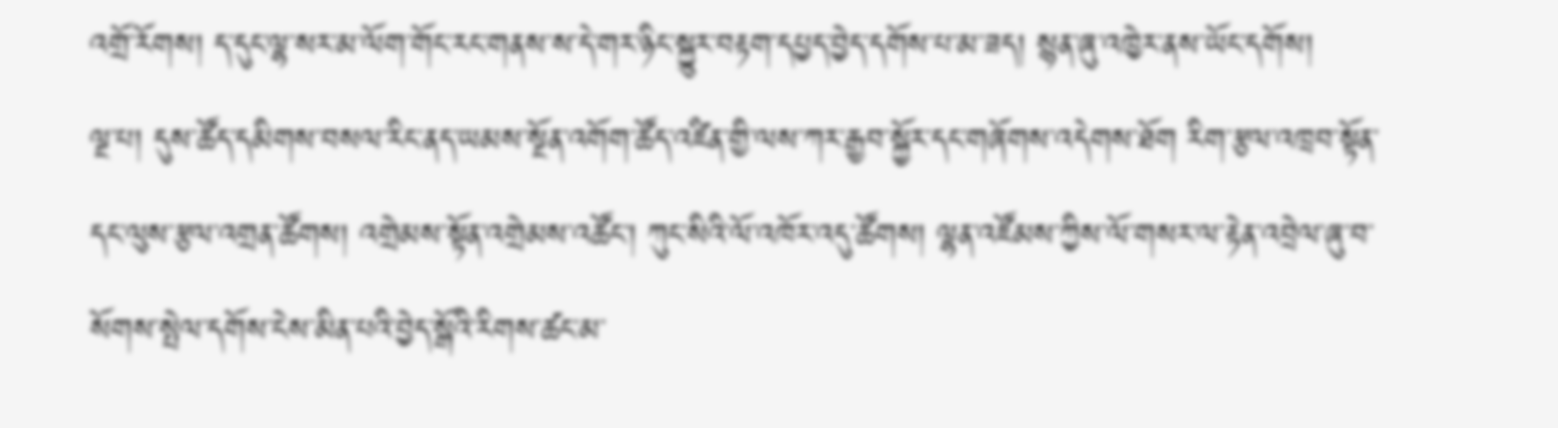འགྲོ་རོགས། ད་དུང་ལྷ་སར་མ་ལོག་གོང་རང་གནས་ས་དེ་གར་ཉིང་སྐྱུར་བརྟག་དཔྱད་བྱེད་དགོས་པ་མ་ཟད། སྙན་ཞུ་འཁྱེར་ནས་ཡོང་དགོས།
ལྔ་པ། དུས་ཚོད་དམིགས་བསལ་རིང་ནད་ཡམས་སྔོན་འགོག་ཚོད་འཛིན་གྱི་ལས་ཀར་རྒྱབ་སྐྱོར་དང་གཞོགས་འདེགས་ཐོག རིག་རྩལ་འཁྲབ་སྟོན་དང་ལུས་རྩལ་འགྲན་ཚོགས། འགྲེམས་སྟོན་འགྲེམས་འཚོང་། ཀུང་སིའི་ལོ་འཁོར་འདུ་ཚོགས། ལྷན་འཛོམས་ཀྱིས་ལོ་གསར་ལ་རྟེན་འབྲེལ་ཞུ་བ་སོགས་སྤེལ་དགོས་ངེས་མིན་པའི་བྱེད་སྒོའི་རིགས་ཚང་མ་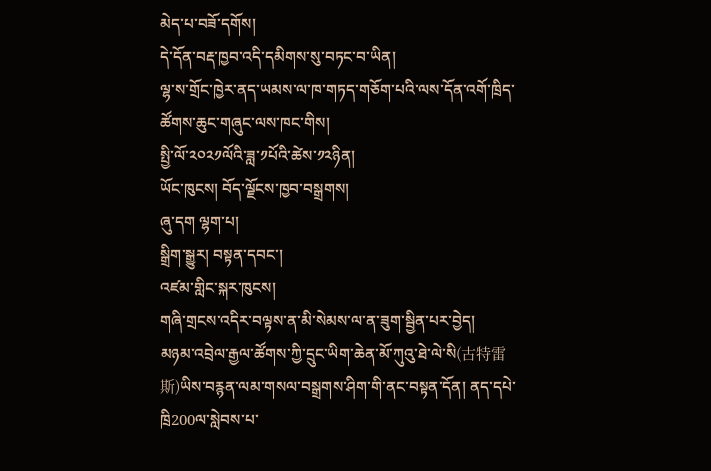མེད་པ་བཟོ་དགོས།
དེ་དོན་བརྡ་ཁྱབ་འདི་དམིགས་སུ་བཏང་བ་ཡིན།
ལྷ་ས་གྲོང་ཁྱེར་ནད་ཡམས་ལ་ཁ་གཏད་གཅོག་པའི་ལས་དོན་འགོ་ཁྲིད་ཚོགས་ཆུང་གཞུང་ལས་ཁང་གིས།
སྤྱི་ལོ་༢༠༢༡ལོའི་ཟླ་༡པོའི་ཚེས་༡༢ཉིན།
ཡོང་ཁུངས། བོད་ལྗོངས་ཁྱབ་བསྒྲགས།
ཞུ་དག ལྷག་པ།
སྒྲིག་སྒྱུར། བསྟན་དབང་།
འཛམ་གླིང་སྐར་ཁུངས།
གཞི་གྲངས་འདིར་བལྟས་ན་མི་སེམས་ལ་ན་ཟུག་སྦྱིན་པར་བྱེད།
མཉམ་འབྲེལ་རྒྱལ་ཚོགས་ཀྱི་དྲུང་ཡིག་ཆེན་མོ་ཀུའུ་ཐེ་ལེ་སི(古特雷斯)ཡིས་བརྙན་ལམ་གསལ་བསྒྲགས་ཤིག་གི་ནང་བསྟན་དོན། ནད་དཔེ་ཁྲི200ལ་སླེབས་པ་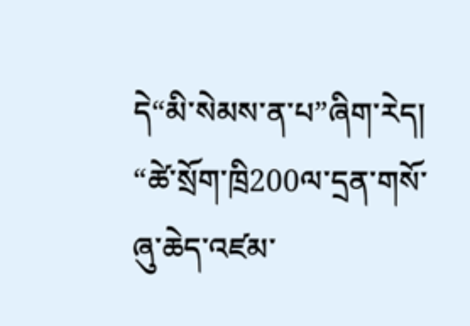དེ“མི་སེམས་ན་པ”ཞིག་རེད། “ཚེ་སྲོག་ཁྲི200ལ་དྲན་གསོ་ཞུ་ཆེད་འཛམ་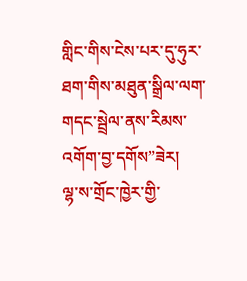གླིང་གིས་ངེས་པར་དུ་ཧུར་ཐག་གིས་མཐུན་སྒྲིལ་ལག་གདང་སྦྲེལ་ནས་རིམས་འགོག་བྱ་དགོས”ཟེར།
ལྷ་ས་གྲོང་ཁྱེར་གྱི་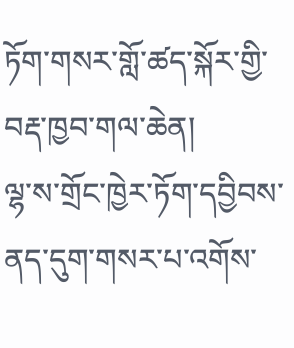ཏོག་གསར་གློ་ཚད་སྐོར་གྱི་བརྡ་ཁྱབ་གལ་ཆེན།
ལྷ་ས་གྲོང་ཁྱེར་ཏོག་དབྱིབས་ནད་དུག་གསར་པ་འགོས་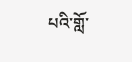པའི་གློ་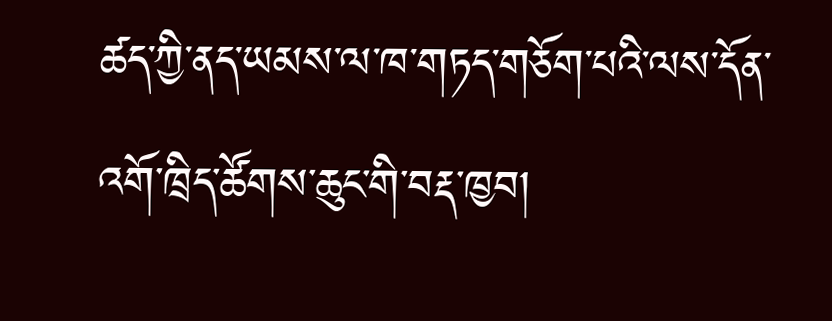ཚད་ཀྱི་ནད་ཡམས་ལ་ཁ་གཏད་གཅོག་པའི་ལས་དོན་འགོ་ཁྲིད་ཚོགས་ཆུང་གི་བརྡ་ཁྱབ།